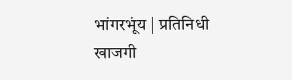भांगरभूंय | प्रतिनिधी
खाजगी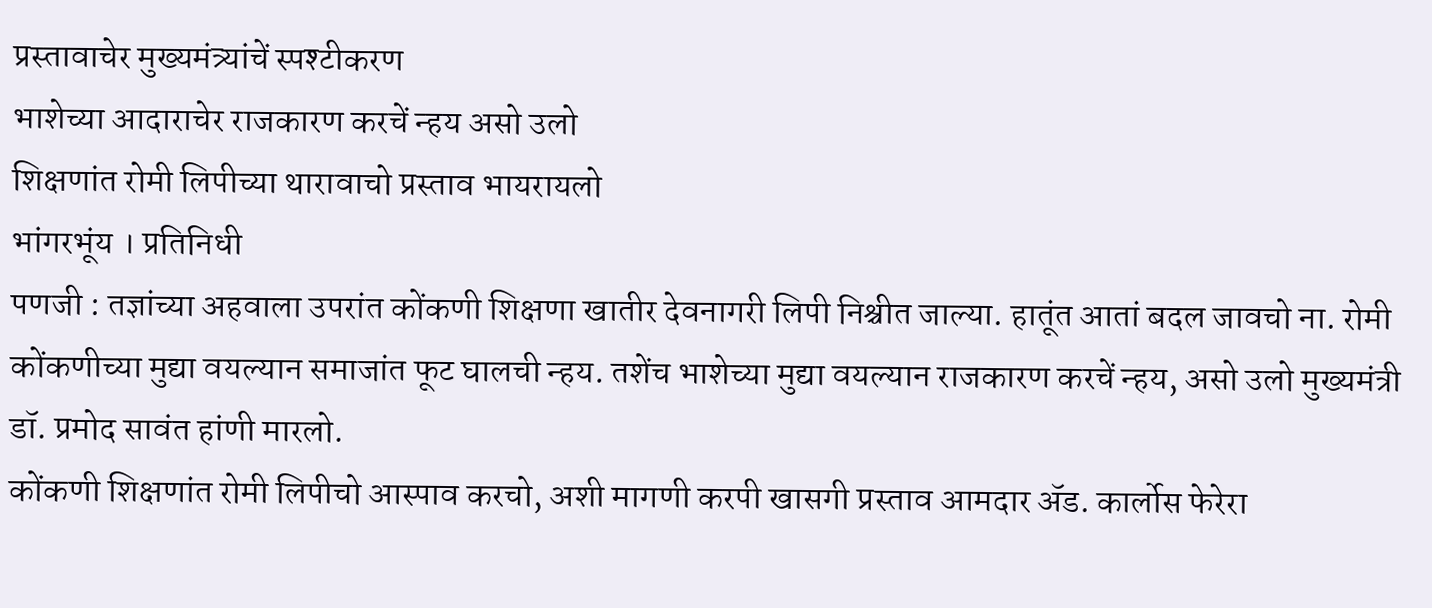प्रस्तावाचेर मुख्यमंत्र्यांचें स्पश्टीकरण
भाशेच्या आदाराचेर राजकारण करचें न्हय असो उलो
शिक्षणांत रोमी लिपीच्या थारावाचो प्रस्ताव भायरायलो
भांगरभूंय । प्रतिनिधी
पणजी : तज्ञांच्या अहवाला उपरांत कोंकणी शिक्षणा खातीर देवनागरी लिपी निश्चीत जाल्या. हातूंत आतां बदल जावचो ना. रोमी कोंकणीच्या मुद्या वयल्यान समाजांत फूट घालची न्हय. तशेंच भाशेच्या मुद्या वयल्यान राजकारण करचें न्हय, असो उलो मुख्यमंत्री डॉ. प्रमोद सावंत हांणी मारलो.
कोंकणी शिक्षणांत रोमी लिपीचो आस्पाव करचो, अशी मागणी करपी खासगी प्रस्ताव आमदार ॲड. कार्लोस फेरेरा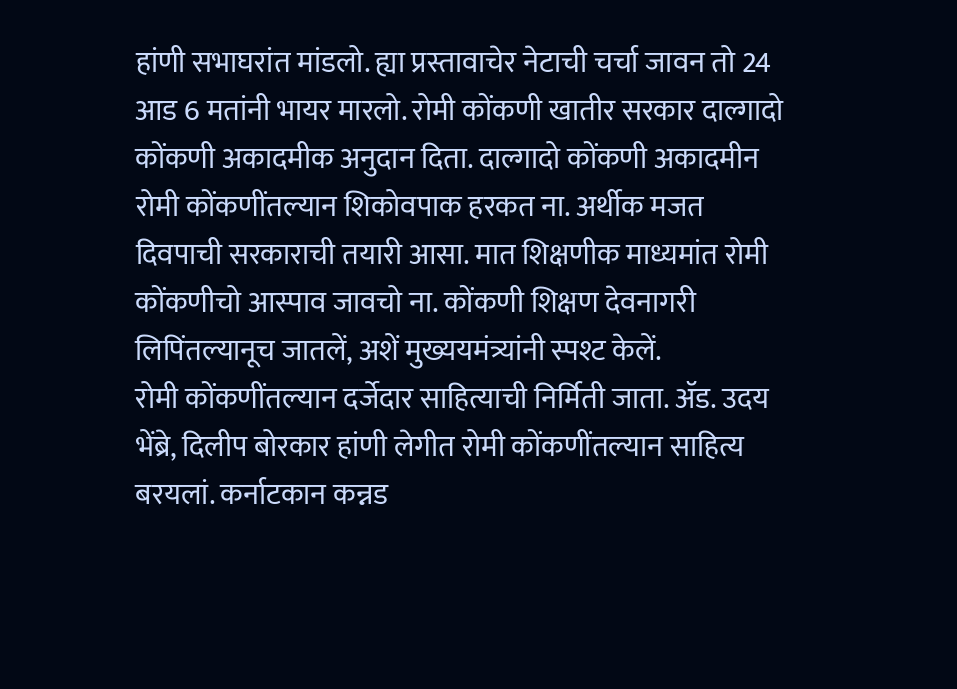हांणी सभाघरांत मांडलो. ह्या प्रस्तावाचेर नेटाची चर्चा जावन तो 24 आड 6 मतांनी भायर मारलो. रोमी कोंकणी खातीर सरकार दाल्गादो कोंकणी अकादमीक अनुदान दिता. दाल्गादो कोंकणी अकादमीन रोमी कोंकणींतल्यान शिकोवपाक हरकत ना. अर्थीक मजत दिवपाची सरकाराची तयारी आसा. मात शिक्षणीक माध्यमांत रोमी कोंकणीचो आस्पाव जावचो ना. कोंकणी शिक्षण देवनागरी लिपिंतल्यानूच जातलें, अशें मुख्ययमंत्र्यांनी स्पश्ट केलें.
रोमी कोंकणींतल्यान दर्जेदार साहित्याची निर्मिती जाता. ॲड. उदय भेंब्रे, दिलीप बोरकार हांणी लेगीत रोमी कोंकणींतल्यान साहित्य बरयलां. कर्नाटकान कन्नड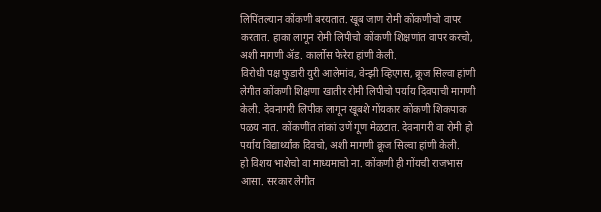लिपिंतल्यान कोंकणी बरयतात. खूब जाण रोमी कोंकणीचो वापर करतात. हाका लागून रोमी लिपीचो कोंकणी शिक्षणांत वापर करचो, अशी मागणी ॲड. कार्लोस फेरेरा हांणी केली.
विरोधी पक्ष फुडारी युरी आलेमांव, वेन्झी व्हिएगस, क्रूज सिल्वा हांणी लेगीत कोंकणी शिक्षणा खातीर रोमी लिपीचो पर्याय दिवपाची मागणी केली. देवनागरी लिपीक लागून खूबशे गोंयकार कोंकणी शिकपाक पळय नात. कोंकणींत तांकां उणें गूण मेळटात. देवनागरी वा रोमी हो पर्याय विद्यार्थ्यांक दिवचो, अशी मागणी क्रूज सिल्वा हांणी केली.
हो विशय भाशेचो वा माध्यमाचो ना. कोंकणी ही गोंयची राजभास आसा. सरकार लेगीत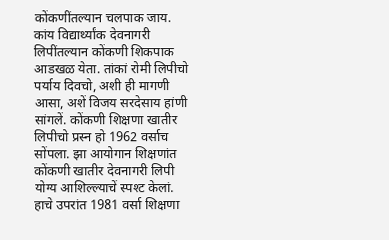कोंकणींतल्यान चलपाक जाय. कांय विद्यार्थ्यांक देवनागरी लिपींतल्यान कोंकणी शिकपाक आडखळ येता. तांकां रोमी लिपीचो पर्याय दिवचो, अशी ही मागणी आसा, अशें विजय सरदेसाय हांणी सांगलें. कोंकणी शिक्षणा खातीर लिपीचो प्रस्न हो 1962 वर्साच सोंपला. झा आयोगान शिक्षणांत कोंकणी खातीर देवनागरी लिपी योग्य आशिल्ल्याचें स्पश्ट केलां. हाचे उपरांत 1981 वर्सा शिक्षणा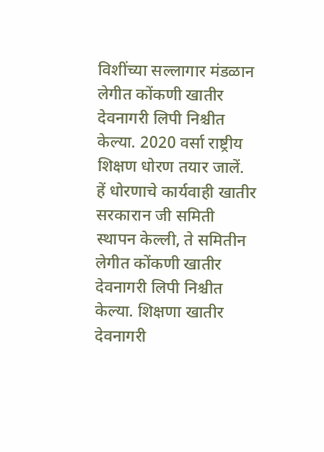विशींच्या सल्लागार मंडळान लेगीत कोंकणी खातीर देवनागरी लिपी निश्चीत केल्या. 2020 वर्सा राष्ट्रीय शिक्षण धोरण तयार जालें. हें धोरणाचे कार्यवाही खातीर सरकारान जी समिती स्थापन केल्ली, ते समितीन लेगीत कोंकणी खातीर देवनागरी लिपी निश्चीत केल्या. शिक्षणा खातीर देवनागरी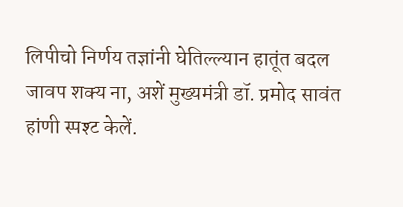लिपीचो निर्णय तज्ञांनी घेतिल्ल्यान हातूंत बदल जावप शक्य ना, अशें मुख्यमंत्री डॉ. प्रमोद सावंत हांणी स्पश्ट केलें.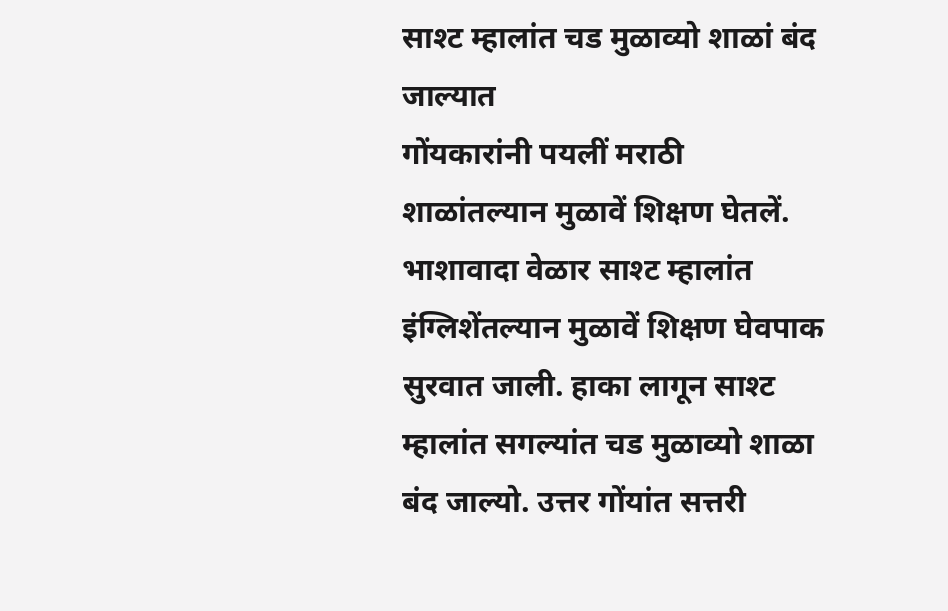साश्ट म्हालांत चड मुळाव्यो शाळां बंद जाल्यात
गोंयकारांनी पयलीं मराठी शाळांतल्यान मुळावें शिक्षण घेतलें. भाशावादा वेळार साश्ट म्हालांत इंग्लिशेंतल्यान मुळावें शिक्षण घेवपाक सुरवात जाली. हाका लागून साश्ट म्हालांत सगल्यांत चड मुळाव्यो शाळा बंद जाल्यो. उत्तर गोंयांत सत्तरी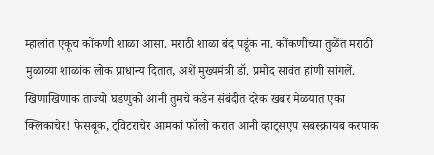म्हालांत एकूच कोंकणी शाळा आसा. मराठी शाळा बंद पडूंक ना. कोंकणीच्या तुळेंत मराठी मुळाव्या शाळांक लोक प्राधान्य दितात, अशें मुख्यमंत्री डॉ. प्रमोद सावंत हांणी सांगलें.
खिणाखिणाक ताज्यो घडणुको आनी तुमचे कडेन संबंदीत दरेक खबर मेळयात एका क्लिकाचेर! फेसबूक, ट्विटराचेर आमकां फॉलो करात आनी व्हाट्सएप सबस्क्रायब करपाक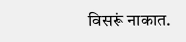विसरूं नाकात.